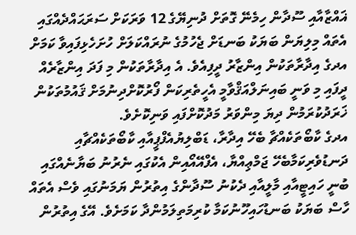ޣައްޒާއާއި ސޫދާން ހިމެނޭ ގޮތަށް ދުނިޔޭގެ 12 ވަރަކަށް ސަރަޙައްދެއްގައި އެތައް މިލިޔަން ބަޔަކު ބަނޑަށް ޖެހުމުގެ ނުރައްކަލަށް ހުށަހެޅިފައިވާ ކަމަށް އދގެ އިދާރާތަކުން އިންޒާރު ދީފިއެވެ. އެ އިދާރާތަކުން މި ފަދަ އިންޒާރެއް ދީފައި މި ވަނީ ބައިނަލްއަޤްވާމީ އެހީތެރިކަން ފޯރުކޮށްދިނުމަށް ޤައުމުތަކުން ޚަރަދުކުރަމުން ދިޔަ މިންވަރު މަދުކޮށްފައި ވަނިކޮށެވެ.
އދގެ ކާބޯތަކެއްޗާ ބެހޭ އިދާރާ، ޑަބްލިޔުއެފްޕީއާއި ކާބޯތަކެއްޗާއި ދަނޑުވެރިކަމާބެހޭ ޖަމްޢިއްޔާ، އެފްއޭއޯއިން އެކުގައި ނެރުނު ބަޔާނެއްގައި ބުނީ ހައިޓީއާއި މާލީއާއި ދެކުނު ސޫދާންގެ އިތުރުން ޔަމަނުގައި ވެސް އެތައް ހާސް ބަޔަކު ބަނޑުހައިހޫނުކަމާ ކުރިމަތިލަމުންދާ ކަމަށެވެ. އޭގެ އިތުރުން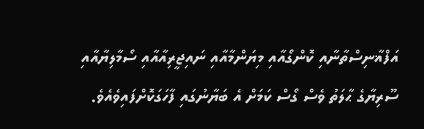އަފްޣާނިސްތާނާއި ކޮންގޯއާއި މިޔަންމާއާއި ނައިޖީރިއާއާއި ސޯމާލިޔާއާއި ސޫރިޔާގެ ޙާލަތު ވެސް ގޯސް ކަމަށް އެ ބަޔާނުގައި ފާހަގަކޮށްފައިވެއެވެ.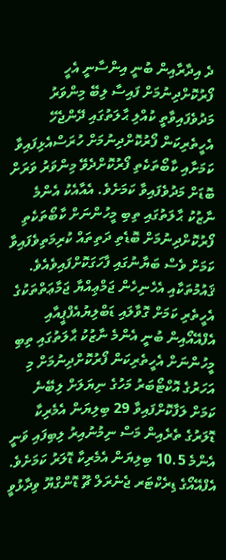ދެ އިދާރާއިން ބުނީ އިންސާނީ އެހީ ފޯރުކޮށްދިނުމަށް ފައިސާ ލިބޭ މިންވަރު މަދުވެފައިވާތީ ކުއްލި ޙާލަތުގައި ދޭންޖެހޭ އެހީތެރިކަން ފޯރުކޮށްދިނުމަށް ހުރަސްއެޅިފައިވާ ކަމަށާއި ކާބޯތަކެތި ފޯރުކޮށްދެވޭ މިންވަރު ވަރަށް ބޮޑަށް މަދުވެފައިވާ ކަމަށެވެ. އެއާއެކު އެންމެ ނާޒުކު ޙާލަތުގައި ތިބި މީހުންނަށް ކާބޯތަކެތި ފޯރުކޮށްދިނުމަށް ބޮޑެތި ދަތިތައް ކުރިމަތިވެފައިވާ ކަމަށް ވެސް ބަޔާނުގައި ފާހަގަކޮށްފައިވެއެވެ.
ޤައުމުތަކާއި އެހެނިހެން ޖަމްޢިއްޔާ ޖަމާޢަތްތަކުގެ އެހީތެރި ކަމަށް ގޮވާލައި ޑަބްލިޔުއެފްޕީއާއި އެފްއޭއޯއިން ބުނީ އެންމެ ނާޒުކު ޙާލަތުގައި ތިބި މީހުންނަށް އެހީތެރިކަން ފޯރުކޮށްދިނުމަށް މި އަހަރުގެ އޮކްޓޯބަރު މަހުގެ ނިޔަލަށް ލިބޭނެ ކަމަށް ލަފާކޮށްފައިވާ 29 ބިލިޔަން އެމެރިކާ ޑޮލަރުގެ ތެރެއިން މަސް ނިމުނުއިރު ލިބިފައި ވަނީ އެންމެ 10.5 ބިލިޔަން އެމެރިކާ ޑޮލަރު ކަމަށެވެ.
އެފްއޭއޯގެ ޑިރެކްޓަރ ޖެނެރަލް ޗޫ ޑޮންގްޔޫ ވިދާޅުވީ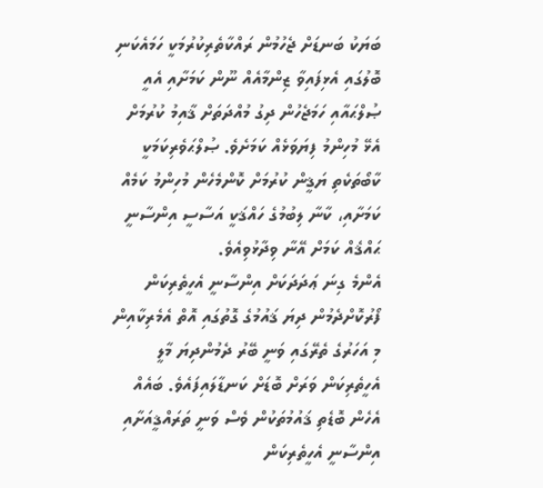ބަޔަކު ބަނޑަށް ޖެހުމުން ރައްކާތެރިކުރުމަކީ ހަމައެކަނި ބޮލުގައި އެޅިފައިވާ ޒިންމާއެއް ނޫން ކަމަށާއި އެއީ ޞުލްޙައާއި ހަމަޖެހުން ދިގު މުއްދަތަށް ޤާއިމު ކުރުމަށް އެޅޭ މުހިންމު ފިޔަވަޅެއް ކަމަށެވެ. ޞުލްޙަވެރިކަމަކީ ކާބޯތަކެތި ޔަޤީން ކުރުމަށް ކޮންމެހެން މުހިންމު ކަމެއް ކަމަށާއި، ކާނާ ލިބުމުގެ ހައްޤަކީ އަސާސީ އިންސާނީ ޙައްޤެއް ކަމަށް އޭނާ ވިދާޅުވިއެވެ.
އެންމެ ގިނަ ޢަދަދަކަށް އިންސާނީ އެހީތެރިކަން ފޯރުކޮށްދެމުން ދިޔަ ޤައުމުގެ ގޮތުގައި އޮތް އެމެރިކާއިން މި އަހަރުގެ ތެރޭގައި ވަނީ ބޭރު ދެމުންދިޔަ މާލީ އެހީތެރިކަން ވަރަށް ބޮޑަށް ކަނޑާލައިފައެވެ. ބައެއް އެހެން ބޮޑެތި ޤައުމުތަކުން ވެސް ވަނީ ތަރައްޤީއަށާއި އިންސާނީ އެހީތެރިކަން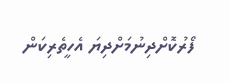ފޯރުކޮށްދިނުމަށްދިޔަ އެހީތެރިކަން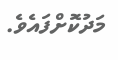މަދުކޮށްފައެވެ.